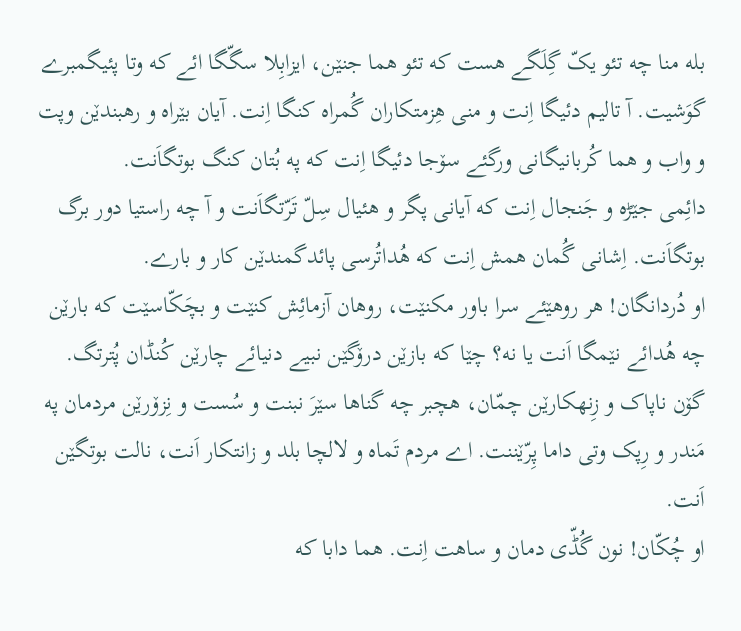بله منا چه تئو یکّ گِلَگے هست که تئو هما جنێن، ایزابِلا سگّگا ائے که وتا پئیگمبرے گوَشیت. آ تالیم دئیگا اِنت و منی هِزمتکاران گُمراه کنگا اِنت. آیان بێراه و رهبندێن وپت و واب و هما کُربانیگانی ورگئے سۆجا دئیگا اِنت که په بُتان کنگ بوتگاَنت.
دائِمی جێڑه و جَنجال اِنت که آیانی پگر و هئیال سِلّ تَرّتگاَنت و آ چه راستیا دور برگ بوتگاَنت. اِشانی گُمان همش اِنت که هُداتُرسی پائدگمندێن کار و بارے.
او دُردانگان! هر روهێئے سرا باور مکنێت، روهان آزمائِش کنێت و بچَکّاسێت که بارێن چه هُدائے نێمگا اَنت یا نه؟ چێا که بازێن درۆگێن نبیے دنیائے چارێن کُنڈان پُترتگ.
گۆن ناپاک و زِنهکارێن چمّان، هچبر چه گناها سێرَ نبنت و سُست و نِزۆرێن مردمان په مَندر و رِپک وتی داما پِرّێننت. اے مردم تَماه و لالچا بلد و زانتکار اَنت، نالت بوتگێن اَنت.
او چُکّان! نون گُڈّی دمان و ساهت اِنت. هما دابا که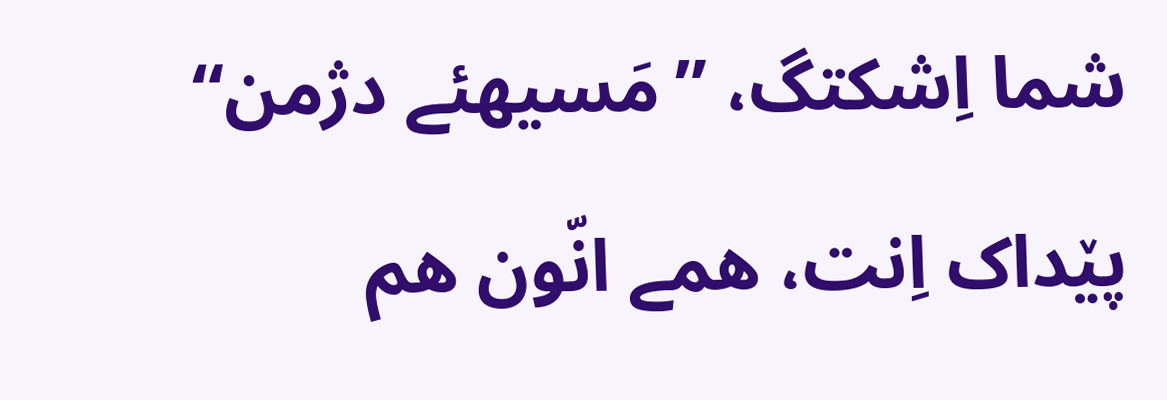شما اِشکتگ، ”مَسیهئے دژمن“ پێداک اِنت، همے انّون هم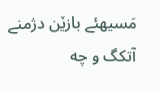مَسیهئے بازێن دژمنے آتکگ و چه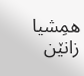همِشیا زانێن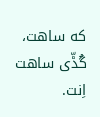که ساهت، گُڈّی ساهت اِنت.